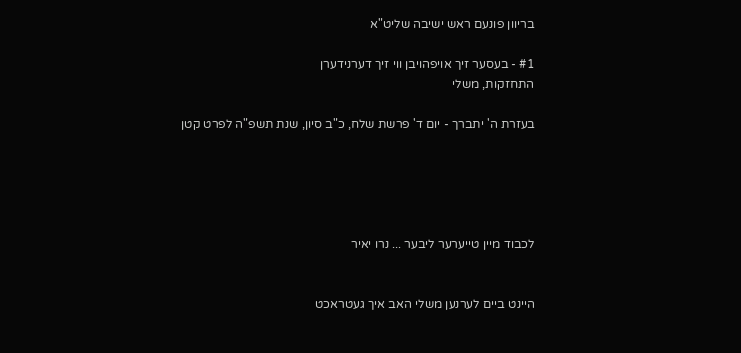בריוון פונעם ראש ישיבה שליט"א

#1 - בעסער זיך אויפהויבן ווי זיך דערנידערן
התחזקות, משלי

בעזרת ה' יתברך - יום ד' פרשת שלח, כ"ב סיון, שנת תשפ"ה לפרט קטן





לכבוד מיין טייערער ליבער ... נרו יאיר


היינט ביים לערנען משלי האב איך געטראכט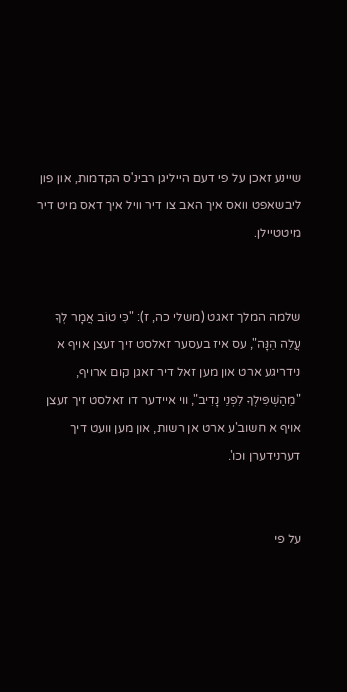שיינע זאכן על פי דעם הייליגן רבינ'ס הקדמות, און פון ליבשאפט וואס איך האב צו דיר וויל איך דאס מיט דיר מיטטיילן.


שלמה המלך זאגט (משלי כה, ז): "כִּי טוֹב אֲמָר לְךָ עֲלֵה הֵנָּה", עס איז בעסער זאלסט זיך זעצן אויף א נידריגע ארט און מען זאל דיר זאגן קום ארויף, "מֵהַשְׁפִּילְךָ לִפְנֵי נָדִיב", ווי איידער דו זאלסט זיך זעצן אויף א חשוב'ע ארט אן רשות, און מען וועט דיך דערנידערן וכו'.


על פי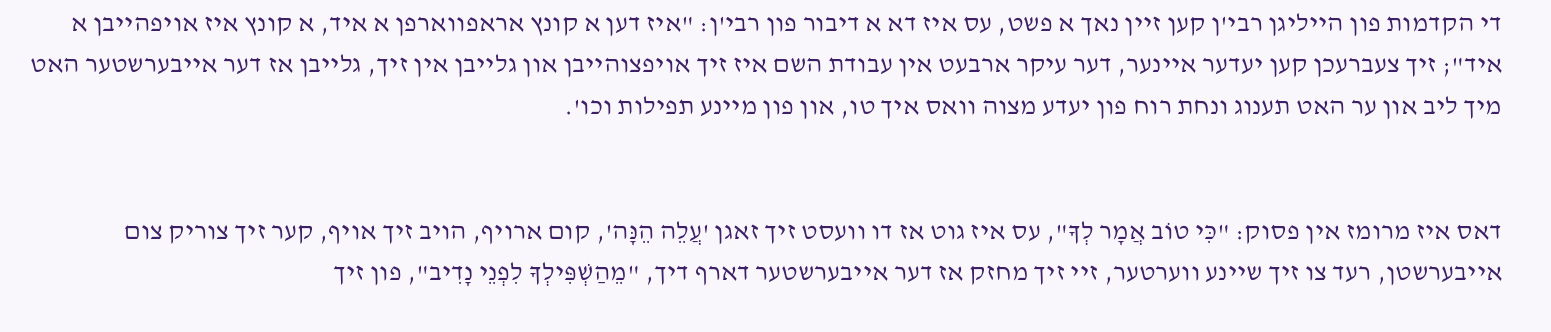די הקדמות פון הייליגן רבי'ן קען זיין נאך א פשט, עס איז דא א דיבור פון רבי'ן: "איז דען א קונץ אראפווארפן א איד, א קונץ איז אויפהייבן א איד"; זיך צעברעכן קען יעדער איינער, דער עיקר ארבעט אין עבודת השם איז זיך אויפצוהייבן און גלייבן אין זיך, גלייבן אז דער אייבערשטער האט מיך ליב און ער האט תענוג ונחת רוח פון יעדע מצוה וואס איך טו, און פון מיינע תפילות וכו'.


דאס איז מרומז אין פסוק: "כִּי טוֹב אֲמָר לְךָ", עס איז גוט אז דו וועסט זיך זאגן 'עֲלֵה הֵנָּה', קום ארויף, הויב זיך אויף, קער זיך צוריק צום אייבערשטן, רעד צו זיך שיינע ווערטער, זיי זיך מחזק אז דער אייבערשטער דארף דיך, "מֵהַשְׁפִּילְךָ לִפְנֵי נָדִיב", פון זיך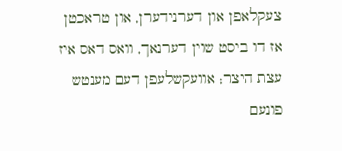צעקלאפן און דערנידערן, און טראכטן אז דו ביסט שוין דערנאך, וואס דאס איז עצת היצר; אוועקשלעפן דעם מענטש פונעם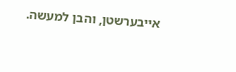אייבערשטן, והבן למעשה.